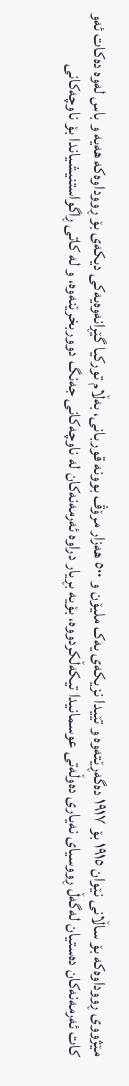مێژووی ڕووداوەکە بۆ ساڵانی نێوان ١٩١٥ بۆ ١٩١٧ دەگەڕێتەوە و تێیدا نزیکەی یەک ملیۆن و ٥٠٠ ھەزار مرۆڤ بوونە قوربانی، بەڵام تورکیا گێڕانەوەیەکی دیکەی بۆ ڕووداوەکە ھەیە و باس لەوە دەکات ئەو کات ئەرمەنەکان دەستیان لەگەڵ ڕووسیای نەیاری دەوڵەتی عوسمانیدا تیکەڵکردووە، بۆیە بڕیار دراوە ئەرمەنەکان لە ناوچەکانی جەنگ دووربخرێنەوە، و لە کاتی ڕاگواستنیشیاندا بۆ ناوچەکانی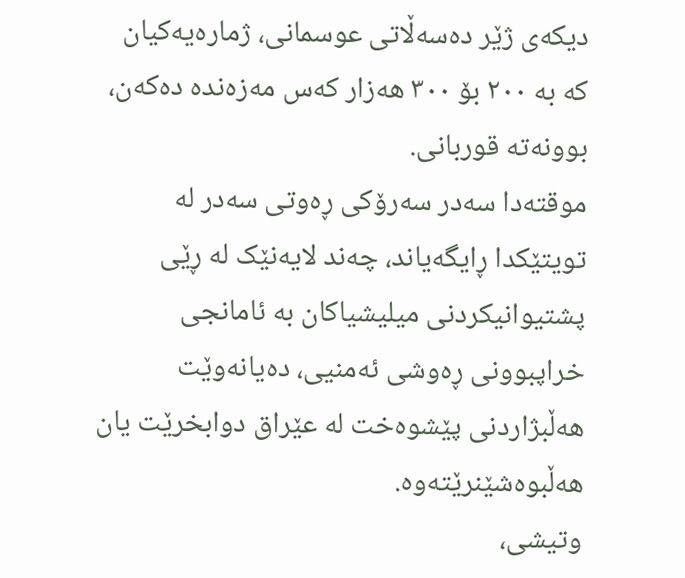دیکەی ژێر دەسەڵاتی عوسمانی، ژمارەیەکیان کە بە ٢٠٠ بۆ ٣٠٠ ھەزار کەس مەزەندە دەکەن، بوونەتە قوربانی.
موقتەدا سەدر سەرۆکی ڕەوتی سەدر لە تویتێکدا ڕایگەیاند، چەند لایەنێک لە ڕێی پشتیوانیکردنی میلیشیاکان بە ئامانجی خراپبوونی ڕەوشی ئەمنیی، دەیانەوێت ھەڵبژاردنی پێشوەخت لە عێراق دوابخرێت یان ھەڵبوەشێنرێتەوە.
وتیشی،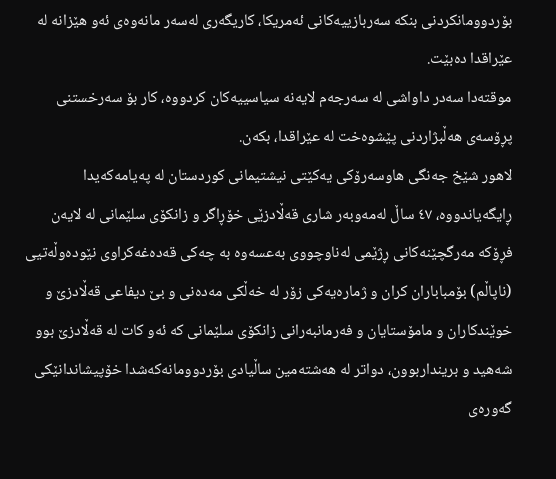بۆردوومانکردنی بنکە سەربازییەکانی ئەمریکا، کاریگەری لەسەر مانەوەی ئەو ھێزانە لە عێراقدا دەبێت.
موقتەدا سەدر داواشی لە سەرجەم لایەنە سیاسییەکان کردووە، کار بۆ سەرخستنی پڕۆسەی ھەڵبژاردنی پێشوەخت لە عێراقدا، بکەن.
لاھور شێخ جەنگی ھاوسەرۆکی یەکێتی نیشتیمانی کوردستان لە پەیامەکەیدا ڕایگەیاندووە، ٤٧ ساڵ لەمەوبەر شاری قەڵادزێی خۆڕاگر و زانکۆی سلێمانی لە لایەن فڕۆکە مەرگچێنەکانی ڕژێمی لەناوچووی بەعسەوە بە چەکی قەدەغەکراوی نێودەوڵەتیی (ناپاڵم) بۆمباباران کران و ژمارەیەکی زۆر لە خەڵکی مەدەنی و بێ دیفاعی قەڵادزێ و خوێندکاران و مامۆستایان و فەرمانبەرانی زانکۆی سلێمانی کە ئەو کات لە قەڵادزێ بوو شەھید و برینداربوون، دواتر لە ھەشتەمین ساڵیادی بۆردوومانەکەشدا خۆپیشاندانێکی گەورەی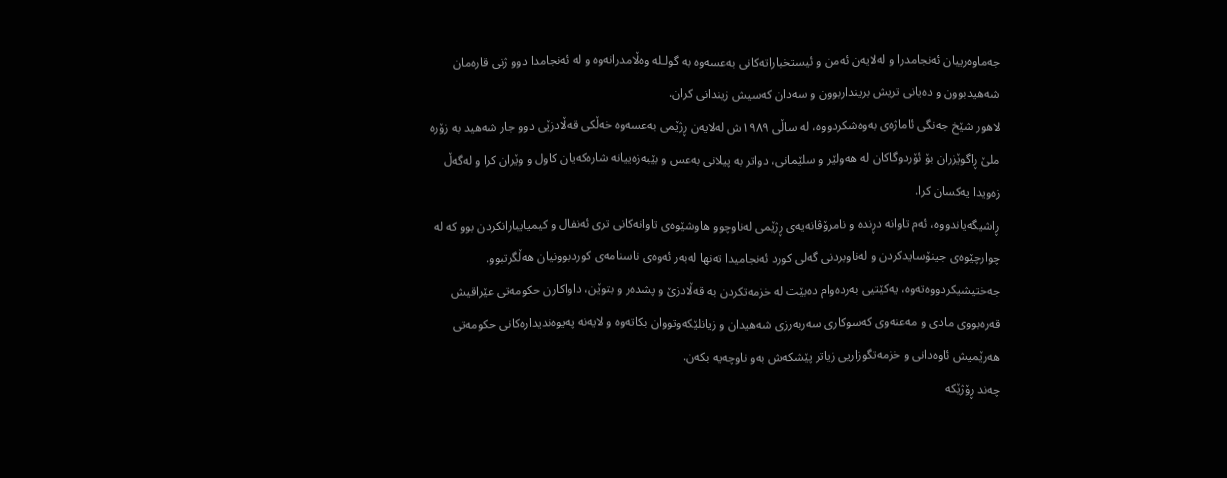جەماوەرییان ئەنجامدرا و لەلایەن ئەمن و ئیستخباراتەکانی بەعسەوە بە گولـلە وەڵامدرانەوە و لە ئەنجامدا دوو ژنی قارەمان شەھیدبوون و دەیانی تریش برینداربوون و سەدان کەسیش زیندانی کران.
لاھور شێخ جەنگی ئاماژەی بەوەشکردووە، لە ساڵی ١٩٨٩ش لەلایەن ڕژێمی بەعسەوە خەڵکی قەڵادزێی دوو جار شەھید بە زۆرە ملێ ڕاگوێزران بۆ ئۆردوگاکان لە ھەولێر و سلێمانی، دواتر بە پیلانی بەعس و بێبەزەییانە شارەکەیان کاول و وێران کرا و لەگەڵ زەویدا یەکسان کرا.
ڕاشیگەیاندووە، ئەم تاوانە دڕندە و نامرۆڤانەیەی ڕژێمی لەناوچوو ھاوشێوەی تاوانەکانی تری ئەنفال و کیمیایبارانکردن بوو کە لە چوارچێوەی جینۆسایدکردن و لەناوبردنی گەلی کورد ئەنجامیدا تەنھا لەبەر ئەوەی ناسنامەی کوردبوونیان ھەڵگرتبوو.
جەختیشیکردووەتەوە، یەکێتیی بەردەوام دەبێت لە خزمەتکردن بە قەڵادزێ و پشدەر و بتوێن، داواکارن حکومەتی عێراقیش قەرەبووی مادی و مەعنەوی کەسوکاری سەربەرزی شەھیدان و زیانلێکەوتووان بکاتەوە و لایەنە پەیوەندیدارەکانی حکومەتی ھەرێمیش ئاوەدانی و خزمەتگوزاریی زیاتر پێشکەش بەو ناوچەیە بکەن.
چەند ڕۆژێکە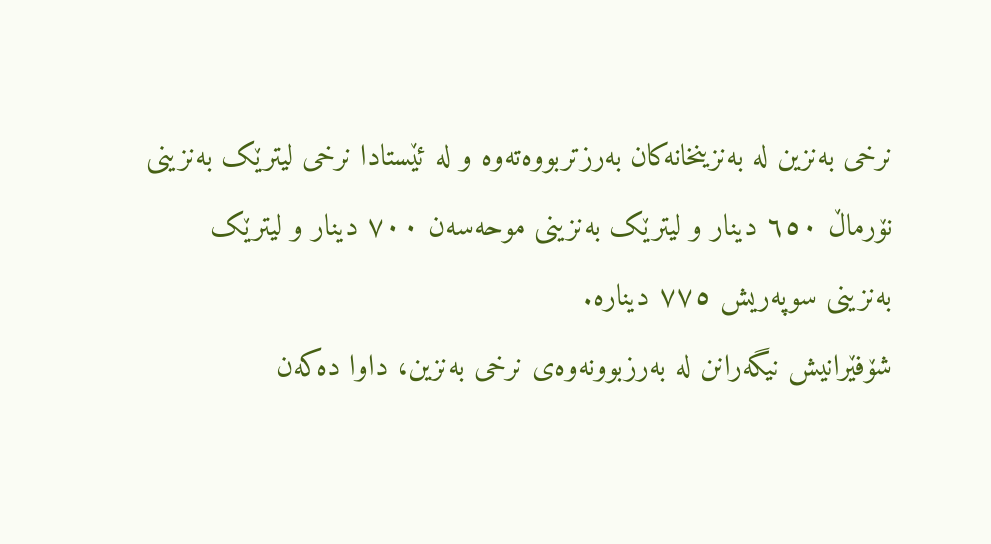نرخی بەنزین لە بەنزینخانەکان بەرزتربووەتەوە و لە ئێستادا نرخی لیترێک بەنزینی نۆرماڵ ٦٥٠ دینار و لیترێک بەنزینی موحەسەن ٧٠٠ دینار و لیترێک بەنزینی سوپەریش ٧٧٥ دینارە.
شۆفێرانیش نیگەرانن لە بەرزبوونەوەی نرخی بەنزین، داوا دەکەن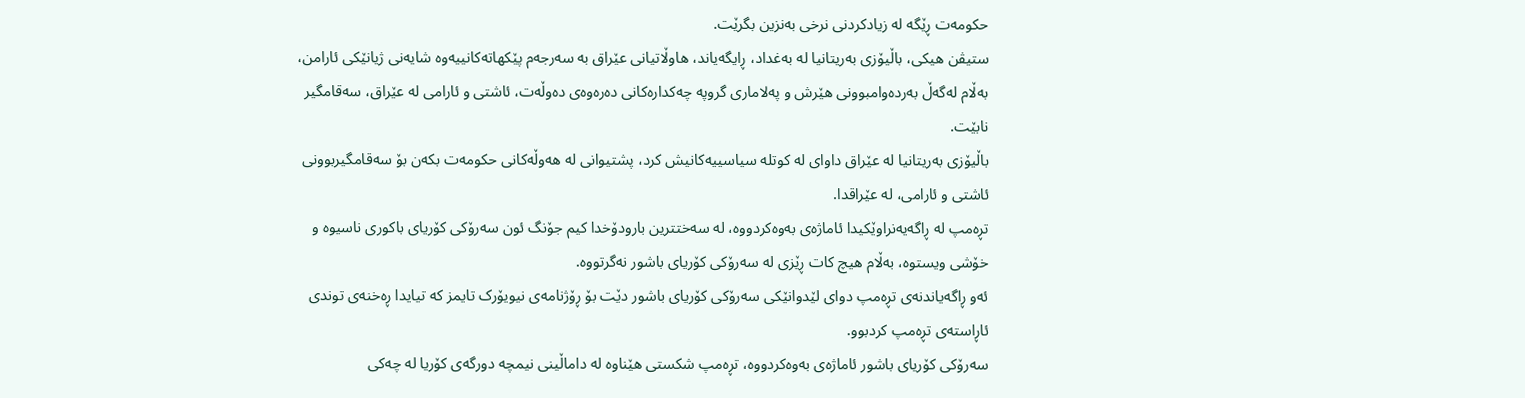حکومەت ڕێگە لە زیادکردنی نرخی بەنزین بگرێت.
ستیڤن ھیکی، باڵیۆزی بەریتانیا لە بەغداد، ڕایگەیاند، ھاوڵاتیانی عێراق بە سەرجەم پێکھاتەکانییەوە شایەنی ژیانێکی ئارامن، بەڵام لەگەڵ بەردەوامبوونی ھێرش و پەلاماری گروپە چەکدارەکانی دەرەوەی دەوڵەت، ئاشتی و ئارامی لە عێراق، سەقامگیر نابێت.
باڵیۆزی بەریتانیا لە عێراق داوای لە کوتلە سیاسییەکانیش کرد، پشتیوانی لە ھەوڵەکانی حکومەت بکەن بۆ سەقامگیربوونی ئاشتی و ئارامی، لە عێراقدا.
تڕەمپ لە ڕاگەیەنراوێکیدا ئاماژەی بەوەکردووە، لە سەختترین بارودۆخدا کیم جۆنگ ئون سەرۆکی کۆریای باکوری ناسیوە و خۆشی ویستوە، بەڵام ھیچ کات ڕێزی لە سەرۆکی کۆریای باشور نەگرتووە.
ئەو ڕاگەیاندنەی تڕەمپ دوای لێدوانێکی سەرۆکی کۆریای باشور دێت بۆ ڕۆژنامەی نیویۆرک تایمز کە تیایدا ڕەخنەی توندی ئاڕاستەی تڕەمپ کردبوو.
سەرۆکی کۆریای باشور ئاماژەی بەوەکردووە، تڕەمپ شکستی ھێناوە لە داماڵینی نیمچە دورگەی کۆریا لە چەکی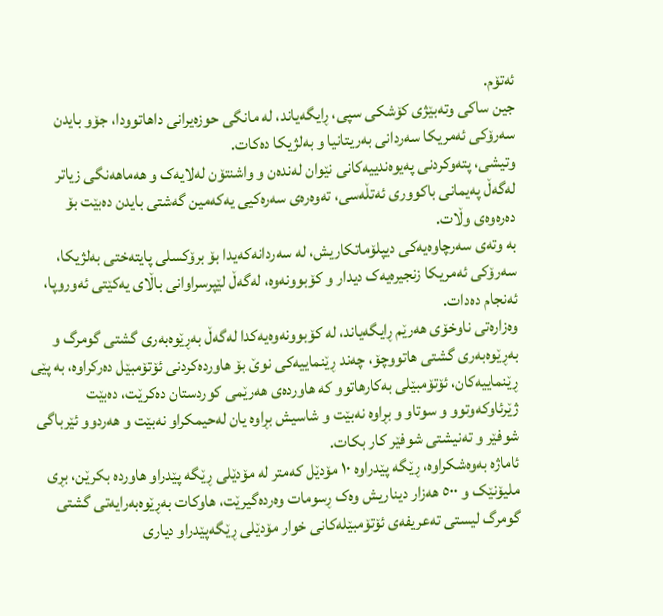ئەتۆم.
جین ساکی وتەبێژی کۆشکی سپی، ڕایگەیاند، لە مانگی حوزەیرانی داھاتوودا، جۆو بایدن سەرۆکی ئەمریکا سەردانی بەریتانیا و بەلژیکا دەکات.
وتیشی، پتەوکردنی پەیوەندییەکانی نێوان لەندەن و واشنتۆن لەلایەک و ھەماھەنگی زیاتر لەگەڵ پەیمانی باکووری ئەتڵەسی، تەوەرەی سەرەکیی یەکەمین گەشتی بایدن دەبێت بۆ دەرەوەی وڵات.
بە وتەی سەرچاوەیەکی دیپلۆماتکاریش، لە سەردانەکەیدا بۆ برۆکسلی پایتەختی بەلژیکا، سەرۆکی ئەمریکا زنجیرەیەک دیدار و کۆبوونەوە، لەگەڵ لێپرسراوانی باڵای یەکێتی ئەوروپا، ئەنجام دەدات.
وەزارەتی ناوخۆی ھەرێم ڕایگەیاند، لە کۆبوونەوەیەکدا لەگەڵ بەڕێوەبەری گشتی گومرگ و بەڕێوەبەری گشتی ھاتووچۆ، چەند ڕێنماییەکی نوێ بۆ ھاوردەکردنی ئۆتۆمبێل دەرکراوە، بە پێی ڕێنماییەکان، ئۆتۆمبێلی بەکارھاتوو کە ھاوردەی ھەرێمی کوردستان دەکرێت، دەبێت ژێرئاوکەوتوو و سوتاو و بڕاوە نەبێت و شاسیش بڕاوە یان لەحیمکراو نەبێت و ھەردوو ئێرباگی شوفێر و تەنیشتی شوفێر کار بکات.
ئاماژە بەوەشکراوە، ڕێگە پێدراوە ١٠ مۆدێل کەمتر لە مۆدێلی ڕێگە پێدراو ھاوردە بکرێن، بڕی ملیۆنێک و ٥٠٠ ھەزار دیناریش وەک ڕسومات وەردەگیرێت، ھاوکات بەڕێوەبەرایەتی گشتی گومرگ لیستی تەعریفەی ئۆتۆمبێلەکانی خوار مۆدێلی ڕێگەپێدراو دیاری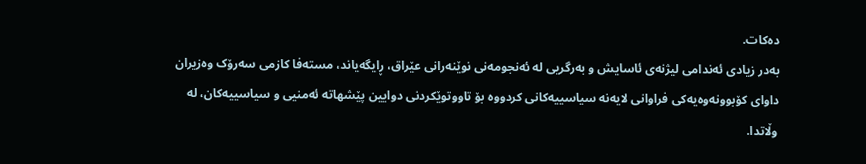دەکات.
بەدر زیادی ئەندامی لیژنەی ئاسایش و بەرگریی لە ئەنجومەنی نوێنەرانی عێراق، ڕایگەیاند، مستەفا کازمی سەرۆک وەزیران داوای کۆبوونەوەیەکی فراوانی لایەنە سیاسییەکانی کردووە بۆ تاووتوێکردنی دوایین پێشھاتە ئەمنیی و سیاسییەکان، لە وڵاتدا.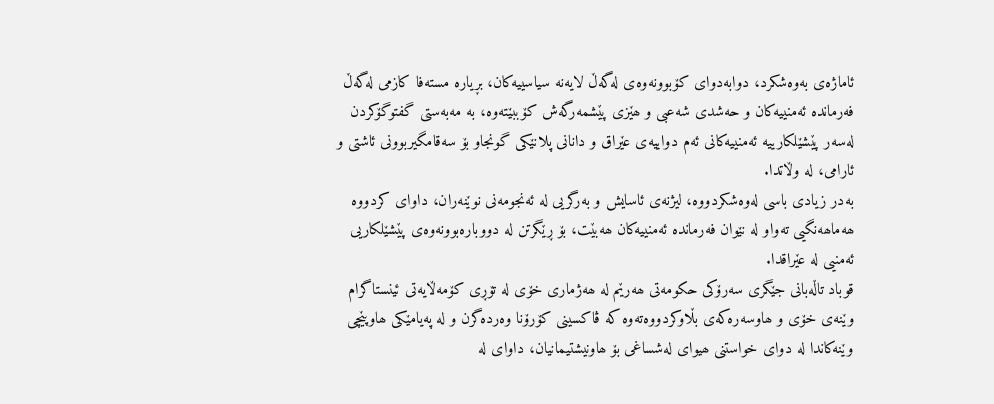ئاماژەی بەوەشکرد، دوابەدوای کۆبوونەوەی لەگەڵ لایەنە سیاسییەکان، بڕیارە مستەفا کازمی لەگەڵ فەرماندە ئەمنییەکان و حەشدی شەعبی و ھێزی پێشمەرگەش کۆببێتەوە، بە مەبەستی گفتوگۆکردن لەسەر پێشێلکارییە ئەمنییەکانی ئەم دواییەی عێراق و دانانی پلانێکی گونجاو بۆ سەقامگیربوونی ئاشتی و ئارامی، لە وڵاتدا.
بەدر زیادی باسی لەوەشکردووە، لیژنەی ئاسایش و بەرگریی لە ئەنجومەنی نوێنەران، داوای کردووە ھەماھەنگیی تەواو لە نێوان فەرماندە ئەمنییەکان ھەبێت، بۆ ڕێگرتن لە دووبارەبوونەوەی پێشێلکاریی ئەمنیی لە عێراقدا.
قوباد تاڵەبانی جێگری سەرۆکی حکومەتی ھەرێم لە ھەژماری خۆی لە تۆڕی کۆمەڵایەتی ئینستاگرام وێنەی خۆی و ھاوسەرەکەی بڵاوکردووەتەوە کە ڤاکسینی کۆرۆنا وەردەگرن و لە پەیامێکی ھاوپێچی وێنەکاندا لە دوای خواستنی ھیوای لەشساغی بۆ ھاونیشتیمانیان، داوای لە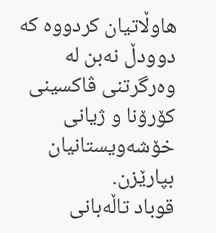ھاوڵاتیان کردووە کە دوودڵ نەبن لە وەرگرتنی ڤاکسینی کۆرۆنا و ژیانی خۆشەویستانیان بپارێزن.
قوباد تاڵەبانی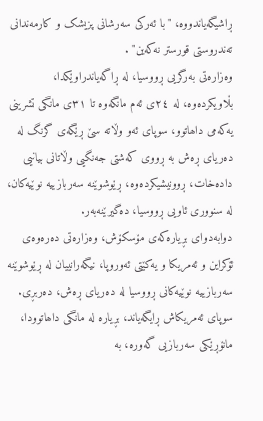ڕاشیگەیاندووە، "با ئەرکی سەرشانی پزیشک و کارمەندانی تەندروستی قورستر نەکەین" .
وەزارەتی بەرگریی ڕووسیا، لە ڕاگەیاندراوێکدا، بڵاویکردەوە، لە ٢٤ی ئەم مانگەوە تا ٣١ی مانگی تشرینی یەکەمی داھاتوو، سوپای ئەو وڵاتە سێ ڕێگەی گرنگ لە دەریای ڕەش بە ڕووی کەشتی جەنگیی وڵاتانی بیانیی دادەخات، ڕوونیشیکردەوە، ڕێوشوێنە سەربازییە نوێیەکان، لە سنووری ئاویی ڕووسیا، دەگیرێنەبەر.
دوابەدوای بڕیارەکەی مۆسکۆش، وەزارەتی دەرەوەی ئۆکراین و ئەمریکا و یەکێتی ئەوروپا، نیگەرانییان لە ڕێوشوێنە سەربازییە نوێیەکانی ڕووسیا لە دەریای ڕەش، دەربڕی.
سوپای ئەمریکاش ڕایگەیاند، بڕیارە لە مانگی داھاتوودا، مانۆڕێکی سەربازیی گەورە، بە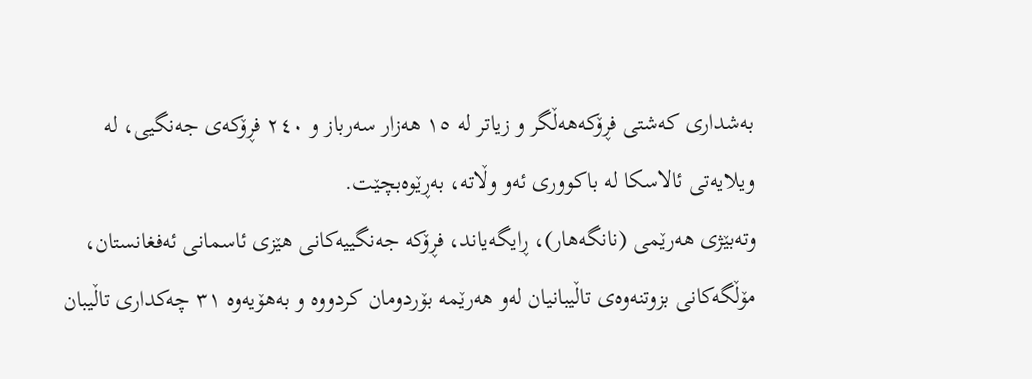بەشداری کەشتی فڕۆکەھەڵگر و زیاتر لە ١٥ ھەزار سەرباز و ٢٤٠ فڕۆکەی جەنگیی، لە ویلایەتی ئالاسکا لە باکووری ئەو وڵاتە، بەڕێوەبچێت.
وتەبێژی ھەرێمی (نانگەھار)، ڕایگەیاند، فڕۆکە جەنگییەکانی ھێزی ئاسمانی ئەفغانستان، مۆڵگەکانی بزوتنەوەی تاڵیبانیان لەو ھەرێمە بۆردومان کردووە و بەھۆیەوە ٣١ چەکداری تاڵیبان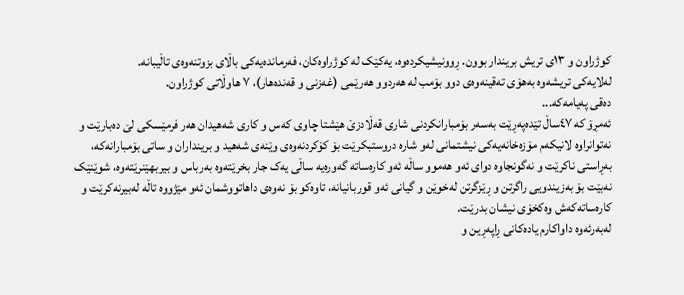کوژراون و ١٣ی تریش بریندار بوون. ڕوونیشیکردەوە، یەکێک لە کوژراوەکان، فەرماندەیەکی باڵای بزوتنەوەی تاڵیبانە.
لەلایەکی تریشەوە بەھۆی تەقینەوەی دوو بۆمب لە ھەردوو ھەرێمی (غەزنی و قەندەھار)، ٧ ھاوڵاتی کوژراون.
دەقی پەیامەکە...
ئەمڕۆ کە ٤٧ساڵ تێدەپەڕێت بەسەر بۆمبارانکردنی شاری قەڵادزێ ھێشتا چاوی کەس و کاری شەھیدان ھەر فرمێسکی لێ دەبارێت و نەتوانراوە لانیکەم مۆزەخانەیەکی نیشتمانی لەو شارە دروستبکرێت بۆ کۆکردنەوەی وێنەی شەھید و برینداران و ساتی بۆمبارانەکە، بەڕاستی ناکرێت و نەگونجاوە دوای ئەو ھەموو ساڵە ئەو کارەساتە گەورەیە ساڵی یەک جار بخرێتەوە بەرباس و بیربھێنرێتەوە، شوێنێک نەبێت بۆ بەزیندویی راگرتن و ڕێزگرتن لەخوێن و گیانی ئەو قوربانیانە، تاوەکو بۆ نەوەی داھاتووشمان ئەو مێژووە تاڵە لەبیرنەکرێت و کارەساتەکەش وەکخۆی نیشان بدرێت.
لەبەرئەوە داواکارم یادەکانی ڕاپەڕین و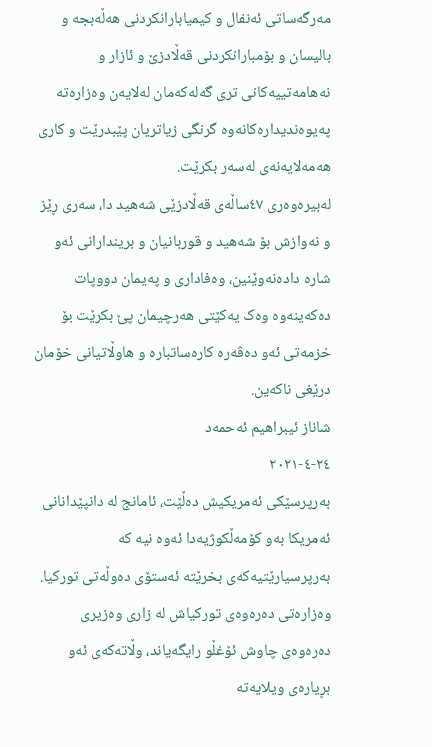مەرگەساتی ئەنفال و کیمیابارانکردنی ھەڵەبجە و بالیسان و بۆمبارانکردنی قەڵادزێ و ئازار و نەھامەتییەکانی تری گەلەکەمان لەلایەن وەزارەتە پەیوەندیدارەکانەوە گرنگی زیاتریان پێبدرێت و کاری ھەمەلایەنەی لەسەر بکرێت.
لەبیرەوەری ٤٧ساڵەی قەڵادزێی شەھید دا، سەری ڕێز و نەوازش بۆ شەھید و قوربانیان و بریندارانی ئەو شارە دادەنەوێنین، وەفاداری و پەیمان دووپات دەکەینەوە وەک یەکێتی ھەرچیمان پێ بکرێت بۆ خزمەتی ئەو دەڤەرە کارەساتبارە و ھاوڵاتیانی خۆمان درێغی ناکەین.
شاناز ئیبراھیم ئەحمەد
٢٤-٤-٢٠٢١
بەرپرسێکی ئەمریکیش دەڵێت، ئامانج لە دانپێدانانی ئەمریکا بەو کۆمەڵکوژیەدا ئەوە نیە کە بەرپرسیارێتیەکەی بخرێتە ئەستۆی دەوڵەتی تورکیا.
وەزارەتی دەرەوەی تورکیاش لە زاری وەزیری دەرەوەی چاوش ئۆغڵو رایگەیاند، وڵاتەکەی ئەو بڕیارەی ویلایەتە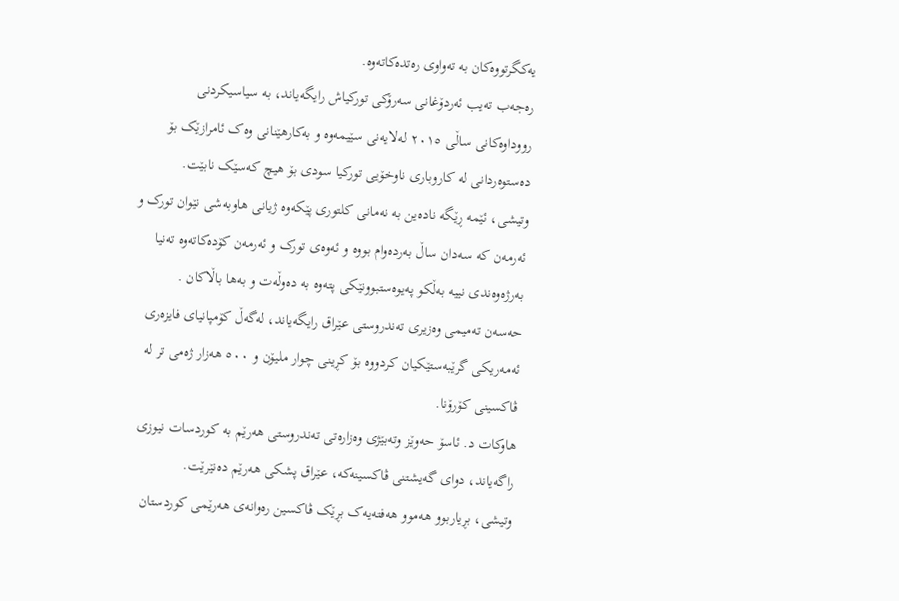یەکگرتووەکان بە تەواوی رەتدەکاتەوە.
رەجەب تەیب ئەردۆغانی سەرۆکی تورکیاش رایگەیاند، بە سیاسیکردنی رووداوەکانی ساڵی ٢٠١٥ لەلایەنی سێیمەوە و بەکارھێنانی وەک ئامرازێک بۆ دەستوەردانی لە کاروباری ناوخۆیی تورکیا سودی بۆ ھیچ کەسێک نابێت.
وتیشی، ئێمە ڕێگە نادەین بە نەمانی کلتوری پێکەوە ژیانی ھاوبەشی نێوان تورک و ئەرمەن کە سەدان ساڵ بەردەوام بووە و ئەوەی تورک و ئەرمەن کۆدەکاتەوە تەنیا بەرژەوەندی نییە بەڵکو پەیوەستبوونێکی پتەوە بە دەوڵەت و بەھا باڵاکان .
حەسەن تەمیمی وەزیری تەندروستی عێراق رایگەیاند، لەگەڵ کۆمپانیای فایزەری ئەمەریکی گرێبەستێکیان کردووە بۆ کڕینی چوار ملیۆن و ٥٠٠ ھەزار ژەمی تر لە ڤاکسینی کۆرۆنا.
ھاوکات د. ئاسۆ حەوێز وتەبێژی وەزارەتی تەندروستی ھەرێم بە کوردسات نیوزی راگەیاند، دوای گەیشتنی ڤاکسینەکە، عێراق پشکی ھەرێم دەنێرێت.
وتیشی، بڕیاربوو ھەموو ھەفتەیەک بڕێک ڤاکسین رەوانەی ھەرێمی کوردستان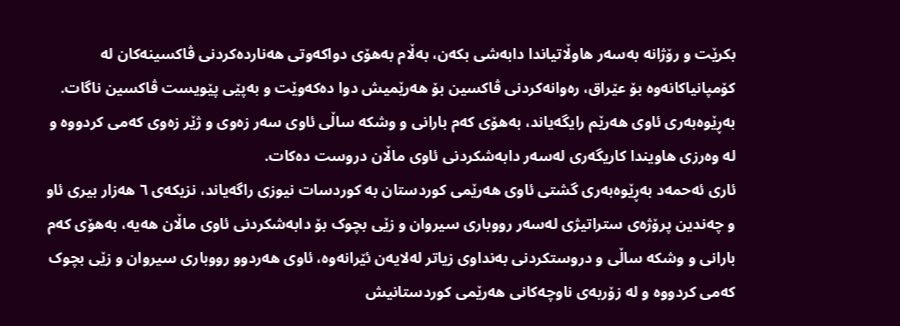بکرێت و رۆژانە بەسەر ھاوڵاتیاندا دابەشی بکەن، بەڵام بەھۆی دواکەوتی ھەناردەکردنی ڤاکسینەکان لە کۆمپانیاکانەوە بۆ عێراق، رەوانەکردنی ڤاکسین بۆ ھەرێمیش دوا دەکەوێت و بەپێی پێویست ڤاکسین ناگات.
بەڕێوەبەری ئاوی ھەرێم رایگەیاند، بەھۆی کەم بارانی و وشکە ساڵی ئاوی سەر زەوی و ژێر زەوی کەمی کردووە و لە وەرزی ھاویندا کاریگەری لەسەر دابەشکردنی ئاوی ماڵان دروست دەکات.
ئاری ئەحمەد بەڕێوەبەری گشتی ئاوی ھەرێمی کوردستان بە کوردسات نیوزی راگەیاند، نزیکەی ٦ ھەزار بیری ئاو و چەندین پرۆژەی ستراتیژی لەسەر رووباری سیروان و زێی بچوک بۆ دابەشکردنی ئاوی ماڵان ھەیە، بەھۆی کەم بارانی و وشکە ساڵی و دروستکردنی بەنداوی زیاتر لەلایەن ئێرانەوە، ئاوی ھەردوو رووباری سیروان و زێی بچوک کەمی کردووە و لە زۆربەی ناوچەکانی ھەرێمی کوردستانیش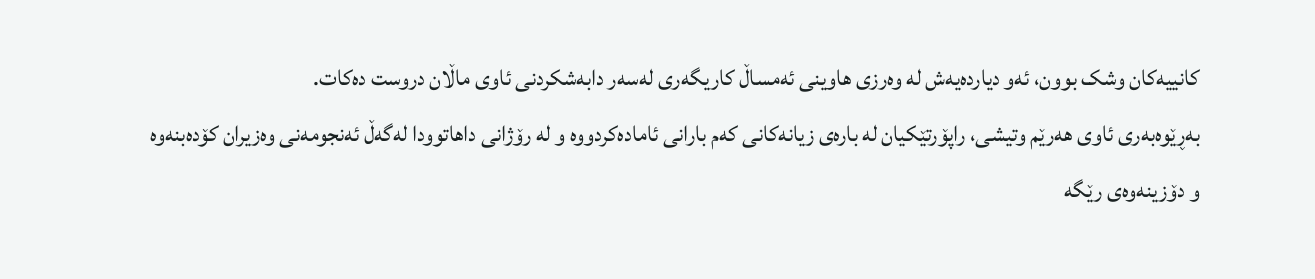کانییەکان وشک بوون، ئەو دیاردەیەش لە وەرزی ھاوینی ئەمساڵ کاریگەری لەسەر دابەشکردنی ئاوی ماڵان دروست دەکات.
بەڕێوەبەری ئاوی ھەرێم وتیشی، راپۆرتێکیان لە بارەی زیانەکانی کەم بارانی ئامادەکردووە و لە رۆژانی داھاتوودا لەگەڵ ئەنجومەنی وەزیران کۆدەبنەوە و دۆزینەوەی رێگە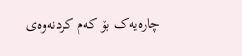چارەیەک بۆ کەم کردنەوەی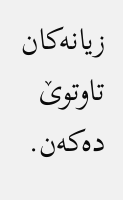زیانەکان تاوتوێ دەکەن.